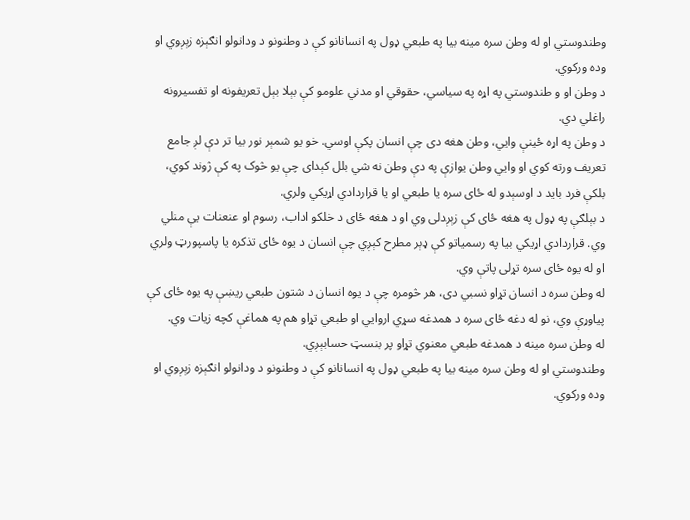وطندوستي او له وطن سره مينه بيا په طبعي ډول په انسانانو کې د وطنونو د ودانولو انګېزه زېږوي او وده ورکوي.
د وطن او و طندوستي په اړه په سياسي، حقوقي او مدني علومو کې بېلا بېل تعريفونه او تفسيرونه راغلي دي.
د وطن په اړه ځينې وايي، وطن هغه دی چې انسان پکې اوسي. خو يو شمېر نور بيا تر دې لږ جامع تعريف ورته کوي او وايي وطن يوازې په دې وطن نه شي بلل کېدای چې يو څوک په کې ژوند کوي، بلکې فرد بايد د اوسېدو له ځای سره یا طبعي او يا قراردادي اړيکي ولري.
د بېلګې په ډول په هغه ځای کې زېږدلی وي او د هغه ځای د خلکو اداب، رسوم او عنعنات يې منلي وي. قراردادي اړيکي بيا په رسمياتو کې ډېر مطرح کېږي چې انسان د يوه ځای تذکره يا پاسپورټ ولري او له يوه ځای سره تړلی پاتې وي.
له وطن سره د انسان تړاو نسبي دی، هر څومره چې د يوه انسان د شتون طبعي ريښې په يوه ځای کې پیاوړې وي، نو له دغه ځای سره د همدغه سړي اروايي او طبعي تړاو هم په هماغې کچه زيات وي.
له وطن سره مينه د همدغه طبعي معنوي تړاو پر بنسټ حسابېږي.
وطندوستي او له وطن سره مينه بيا په طبعي ډول په انسانانو کې د وطنونو د ودانولو انګېزه زېږوي او وده ورکوي.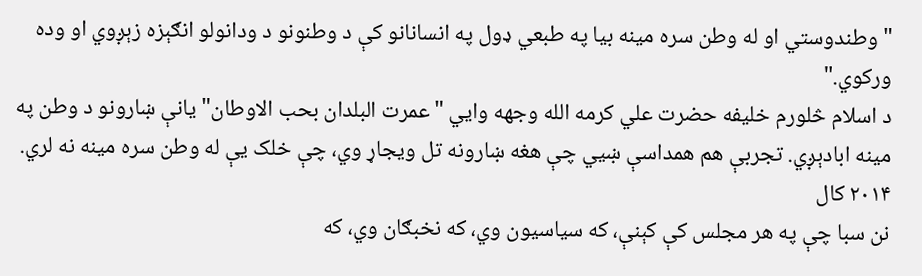"وطندوستي او له وطن سره مينه بيا په طبعي ډول په انسانانو کې د وطنونو د ودانولو انګېزه زېږوي او وده ورکوي."
د اسلام څلورم خليفه حضرت علي کرمه الله وجهه وايي "عمرت البلدان بحب الاوطان" يانې ښارونو د وطن په مينه ابادېږي. تجربې هم همداسې ښيي چې هغه ښارونه تل ويجاړ وي، چې خلک يې له وطن سره مينه نه لري.
۲۰۱۴ کال
نن سبا چې په هر مجلس کې کېنې، که سياسيون وي، که نخبګان وي، که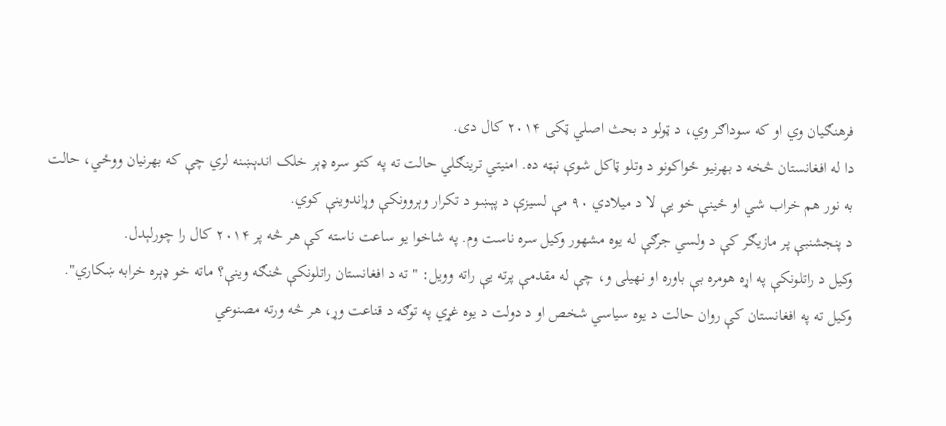فرهنګيان وي او که سوداګر وي، د ټولو د بحث اصلي ټکی ۲۰۱۴ کال دی.
دا له افغانستان څخه د بهرنيو ځواکونو د وتلو ټاکل شوې نېټه ده. امنيتي ترينګلي حالت ته په کتو سره ډېر خلک اندېښنه لري چې که بهرنيان ووځي، حالت به نور هم خراب شي او ځينې خو يې لا د ميلادي ۹۰ مې لسيزې د پېښو د تکرار وېروونکې وړاندوينې کوي.
د پنجشنبې پر مازيګر کې د ولسي جرګې له يوه مشهور وکيل سره ناست وم. په شاخوا يو ساعت ناسته کې هر څه پر ۲۰۱۴ کال را چورلېدل.
وکيل د راتلونکې په اړه هومره بې باوره او نهيلی و، چې له مقدمې پرته یې راته وويل: "ته د افغانستان راتلونکې څنګه وينې؟ ماته خو ډېره خرابه ښکاري".
وکيل ته په افغانستان کې روان حالت د يوه سياسي شخص او د دولت د يوه غړي په توګه د قناعت وړ، هر څه ورته مصنوعي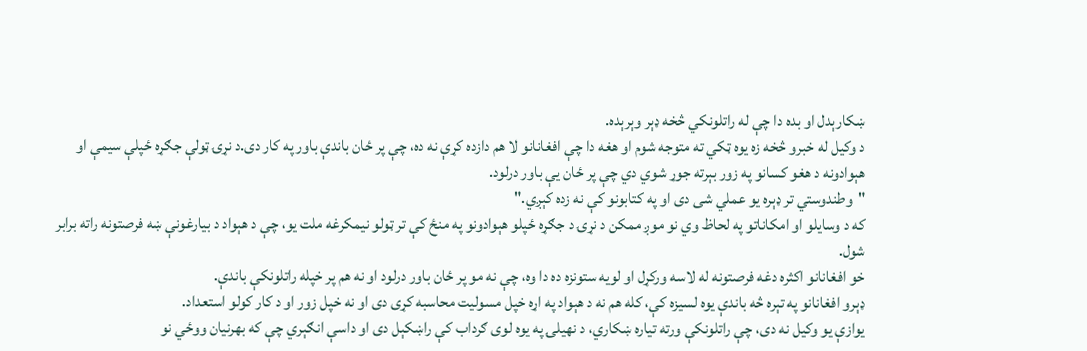ښکارېدل او بده دا چې له راتلونکي څخه ډېر وېرېده.
د وکيل له خبرو څخه زه يوه ټکي ته متوجه شوم او هغه دا چې افغانانو لا هم دازده کړې نه ده، چې پر ځان باندې باور په کار دی.د نړۍ ټولې جګړه ځپلې سيمې او هېوادونه د هغو کسانو په زور بېرته جوړ شوي دي چې پر ځان يې باور درلود.
"وطندوستي تر ډېره يو عملي شی دی او په کتابونو کې نه زده کېږي."
که د وسايلو او امکاناتو په لحاظ وي نو موږ ممکن د نړۍ د جګړه ځپلو هېوادونو په منځ کې تر ټولو نيمکرغه ملت يو، چې د هېواد د بيارغونې ښه فرصتونه راته برابر شول.
خو افغانانو اکثره دغه فرصتونه له لاسه ورکړل او لويه ستونزه ده دا وه، چې نه مو پر ځان باور درلود او نه هم پر خپله راتلونکې باندې.
ډېرو افغانانو په تېره څه باندې يوه لسيزه کې، کله هم نه د هېواد په اړه خپل مسوليت محاسبه کړی دی او نه خپل زور او د کار کولو استعداد.
يوازې يو وکيل نه دی، چې راتلونکې ورته تياره ښکاري، د نهيلۍ په يوه لوی ګرداب کې راښکېل دی او داسې انګېري چې که بهرنيان ووځي نو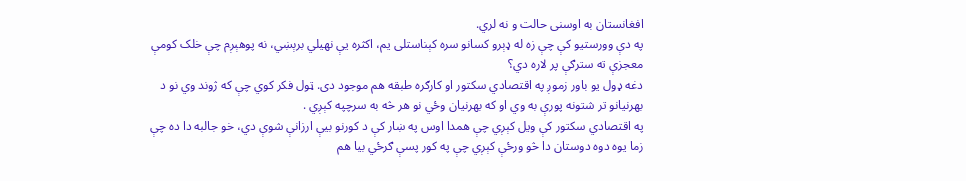افغانستان به اوسنی حالت و نه لري.
په دې وورستيو کې چې زه له ډېرو کسانو سره کېناستلی يم، اکثره يې نهيلي برېښي، نه پوهېږم چې خلک کومې معجزې ته سترګې پر لاره دي؟
دغه ډول يو باور زموږ په اقتصادي سکتور او کارګره طبقه هم موجود دی. ټول فکر کوي چې که ژوند وي نو د بهرنيانو تر شتونه پورې به وي او که بهرنيان وځي نو هر څه به سرچپه کېږي .
په اقتصادي سکتور کې ويل کېږي چې همدا اوس په ښار کې د کورنو بيې ارزانې شوې دي، خو جالبه دا ده چې زما يوه دوه دوستان دا څو ورځې کېږي چې په کور پسې ګرځي بيا هم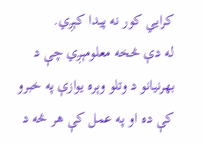کرايي کور نه پيدا کېږي.
له دې څخه معلومېږي چې د بهرنيانو د وتلو وېره يوازې په خبرو کې ده او په عمل کې هر څه د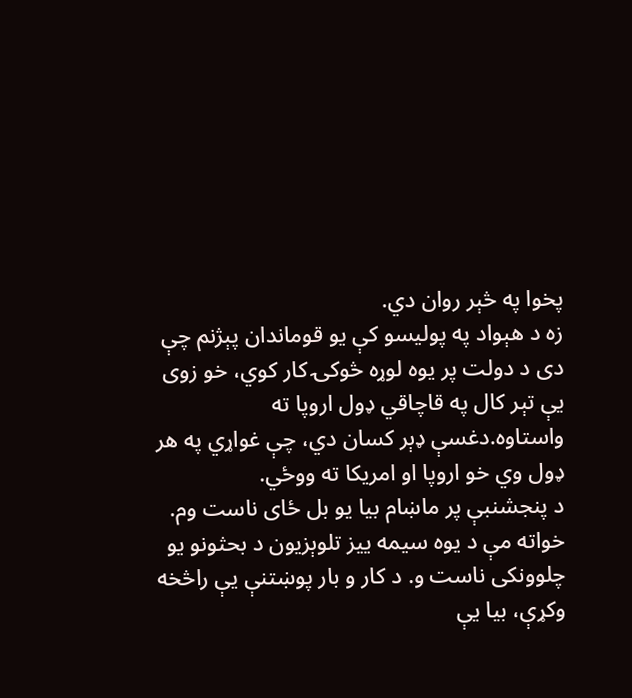پخوا په څېر روان دي.
زه د هېواد په پوليسو کې يو قوماندان پېژنم چې دی د دولت پر يوه لوړه څوکۍ کار کوي، خو زوی يې تېر کال په قاچاقي ډول اروپا ته واستاوه.دغسې ډېر کسان دي، چې غواړي په هر ډول وي خو اروپا او امريکا ته ووځي.
د پنجشنبې پر ماښام بيا يو بل ځای ناست وم. خواته مې د يوه سيمه ييز تلوېزيون د بحثونو يو چلوونکی ناست و. د کار و بار پوښتنې يې راڅخه وکړې، بيا يې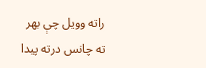راته وويل چې بهر ته چانس درته پيدا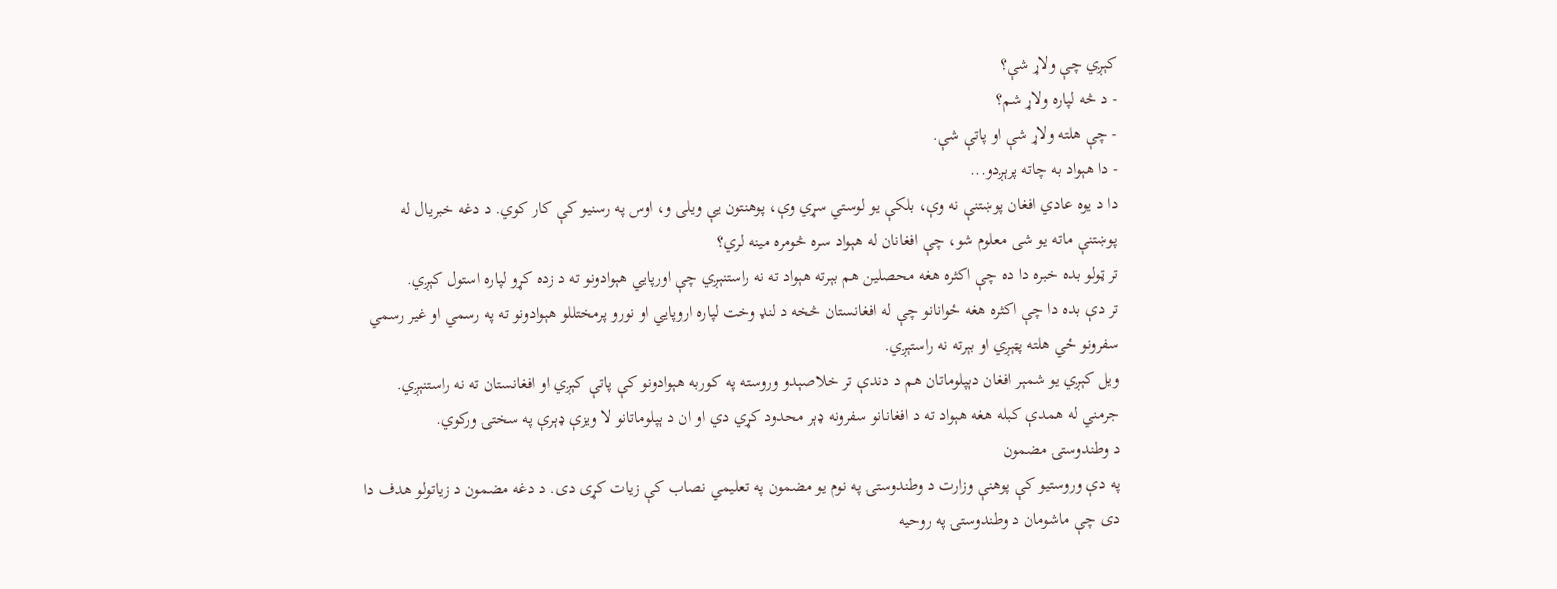کېږي چې ولاړ شې؟
- د څه لپاره ولاړ شم؟
- چې هلته ولاړ شې او پاتې شې.
- دا هېواد به چاته پرېږدو...
دا د يوه عادي افغان پوښتنې نه وې، بلکې يو لوستي سړي وې، پوهنتون يې ويلی و، اوس په رسنيو کې کار کوي. د دغه خبريال له پوښتنې ماته يو شی معلوم شو، چې افغانان له هېواد سره څومره مينه لري؟
تر ټولو بده خبره دا ده چې اکثره هغه محصلين هم بېرته هېواد ته نه راستنېږي چې اورپايي هېوادونو ته د زده کړو لپاره استول کېږي.
تر دې بده دا چې اکثره هغه ځوانانو چې له افغانستان څخه د لنډ وخت لپاره اروپايي او نورو پرمختللو هېوادونو ته په رسمي او غير رسمي سفرونو ځي هلته پټېږي او بېرته نه راستېږي.
ويل کېږي يو شمېر افغان دېپلوماتان هم د دندې تر خلاصېدو وروسته په کوربه هېوادونو کې پاتې کېږي او افغانستان ته نه راستنېږي.
جرمني له همدې کبله هغه هېواد ته د افغانانو سفرونه ډېر محدود کړي دي او ان د ېپلوماتانو لا ويزې ډېرې په سختۍ ورکوي.
د وطندوستۍ مضمون
په دې وروستيو کې پوهنې وزارت د وطندوستۍ په نوم يو مضمون په تعليمي نصاب کې زيات کړی دی. د دغه مضمون د زياتولو هدف دا دی چې ماشومان د وطندوستۍ په روحيه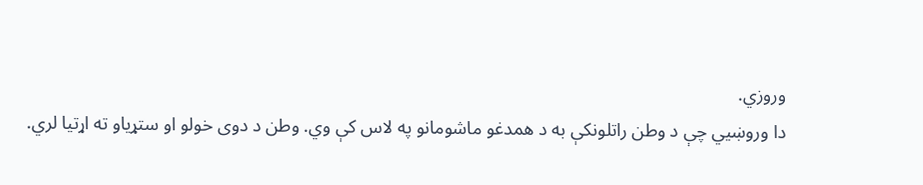وروزي.
دا وروښيي چې د وطن راتلونکې به د همدغو ماشومانو په لاس کې وي. وطن د دوی خولو او ستړياو ته اړتيا لري.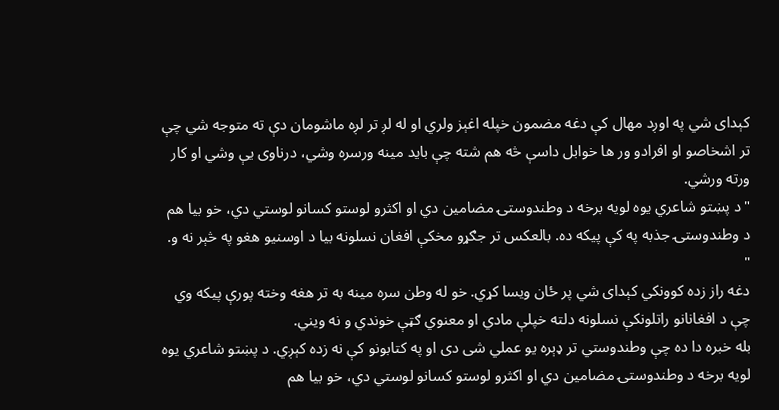کېدای شي په اوږد مهال کې دغه مضمون خپله اغېز ولري او له لږ تر لږه ماشومان دې ته متوجه شي چې تر اشخاصو او افرادو ور ها خوابل داسې څه هم شته چې بايد مينه ورسره وشي، درناوی يې وشي او کار ورته ورشي.
"د پښتو شاعري يوه لويه برخه د وطندوستۍ مضامين دي او اکثرو لوستو کسانو لوستي دي، خو بيا هم د وطندوستۍ جذبه په کې پيکه ده. بالعکس تر جګړو مخکې افغان نسلونه بيا د اوسنيو هغو په څېر نه و. "
دغه راز زده کوونکي کېدای شي پر ځان ويسا کړي. خو له وطن سره مينه به تر هغه وخته پورې پيکه وي چې د افغانانو راتلونکې نسلونه دلته خپلې مادي او معنوي ګټې خوندي و نه ويني.
بله خبره دا ده چې وطندوستي تر ډېره يو عملي شی دی او په کتابونو کې نه زده کېږي. د پښتو شاعري يوه لويه برخه د وطندوستۍ مضامين دي او اکثرو لوستو کسانو لوستي دي، خو بيا هم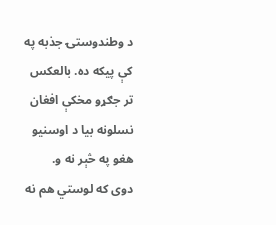د وطندوستۍ جذبه په کې پيکه ده. بالعکس تر جګړو مخکې افغان نسلونه بيا د اوسنيو هغو په څېر نه و.
دوی که لوستي هم نه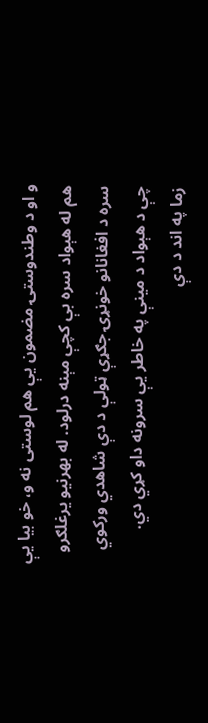و او د وطندوستۍ مضمون يې هم لوستی نه و، خو بيا يې هم له هېواد سره بې کچې مېنه درلود. له بهرنيو يرغلګرو سره د افغانانو خونړۍ جګړې ټولې د دې شاهدي ورکوي چې د هېواد د مينې په خاطر يې سرونه داو کړي دي.
زما په اند د دې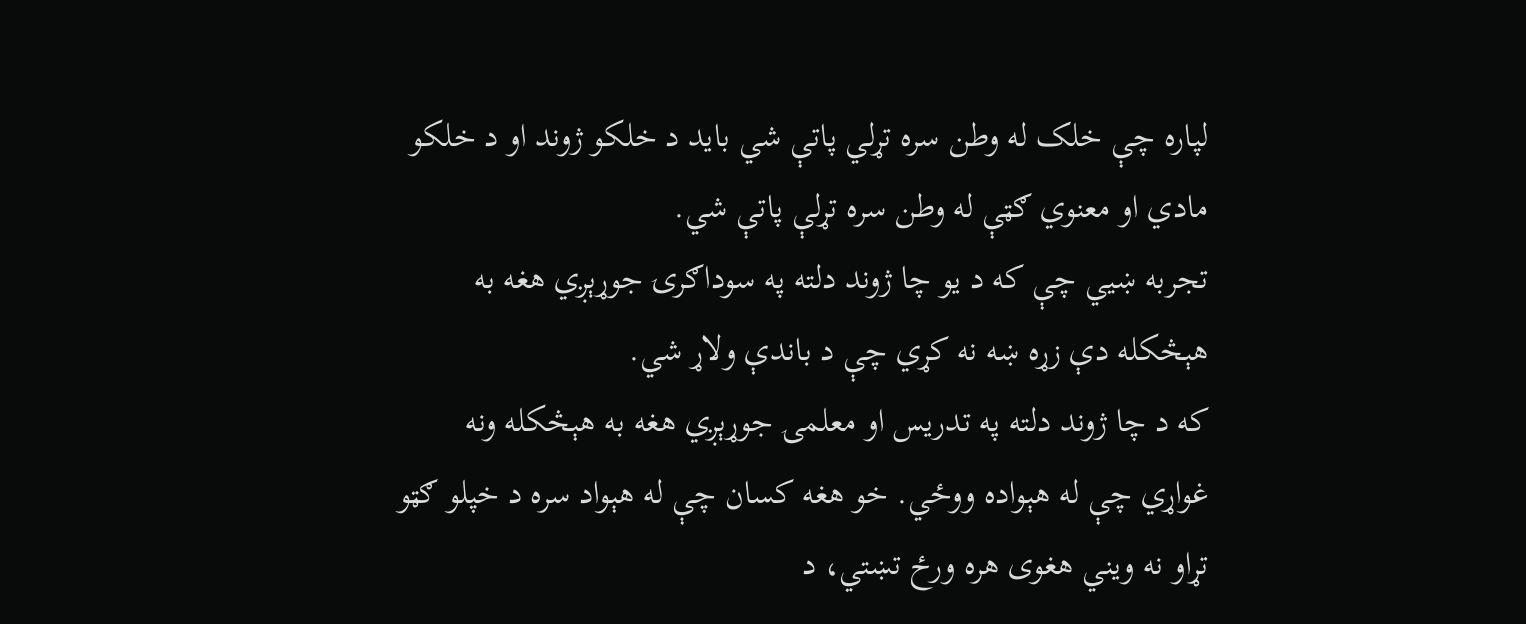لپاره چې خلک له وطن سره تړلي پاتې شي بايد د خلکو ژوند او د خلکو مادي او معنوي ګټې له وطن سره تړلې پاتې شي.
تجربه ښيي چې که د يو چا ژوند دلته په سوداګرۍ جوړېږي هغه به هېڅکله دې زړه ښه نه کړي چې د باندې ولاړ شي.
که د چا ژوند دلته په تدريس او معلمۍ جوړېږي هغه به هېڅکله ونه غواړي چې له هېواده ووځي. خو هغه کسان چې له هېواد سره د خپلو ګټو تړاو نه ويني هغوی هره ورځ تښتي، د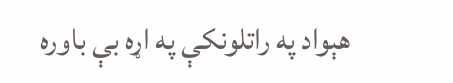هېواد په راتلونکې په اړه بې باوره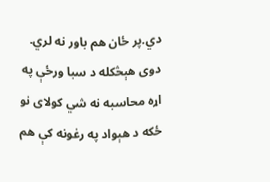دي.پر ځان هم باور نه لري. دوی هېڅکله د سبا ورځې په اړه محاسبه نه شي کولای نو ځکه د هېواد په رغونه کې هم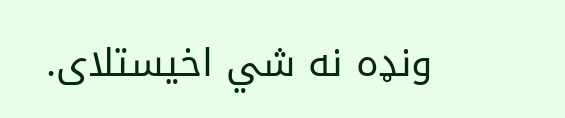ونډه نه شي اخيستلای.